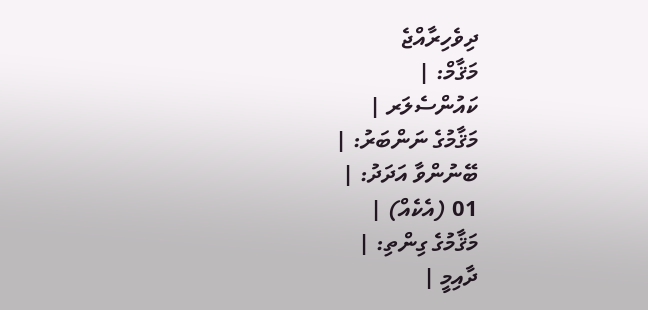ދިވެހިރާއްޖެ
މަޤާމް: |
ކައުންސެލަރ |
މަޤާމުގެ ނަންބަރު: |
ބޭނުންވާ އަދަދު: |
01 (އެކެއް) |
މަޤާމުގެ ގިންތި: |
ދާއިމީ |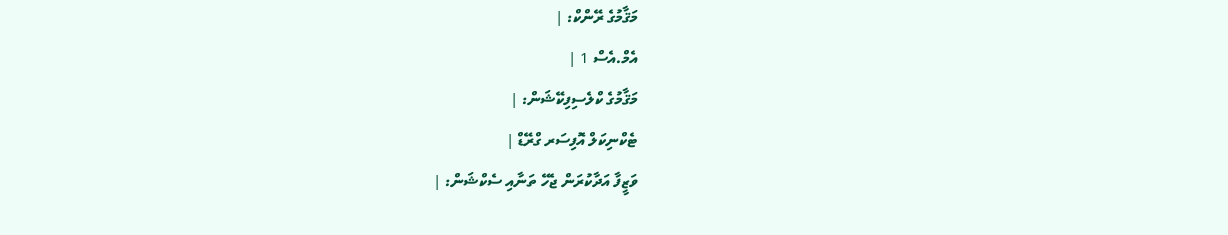މަޤާމުގެ ރޭންކް: |
އެމް.އެސް 1 |
މަޤާމުގެ ކްލެސިފިކޭޝަން: |
ޓެކްނިކަލް އޮފިސަރ ގްރޭޑް |
ވަޒީފާ އަދާކުރަން ޖެހޭ ތަނާއި ސެކްޝަން: |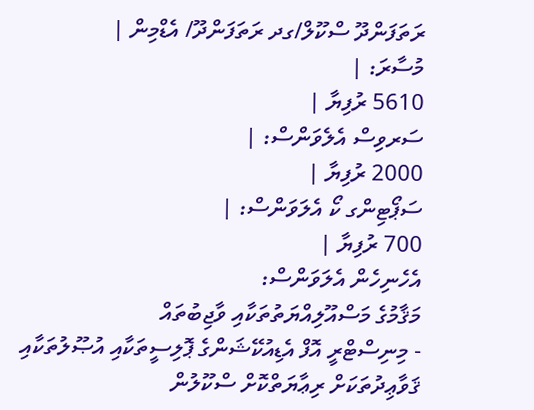ރަތަފަންދޫ ސްކޫލް/ގދ ރަތަފަންދޫ/ އެޑްމިން |
މުސާރަ: |
5610 ރުފިޔާ |
ސަރވިސް އެލެވަންސް: |
2000 ރުފިޔާ |
ސަޕޯޓިންގ ކޯ އެލަވަންސް: |
700 ރުފިޔާ |
އެހެނިހެން އެލަވަންސް:
މަޤާމުގެ މަސްއޫލިއްޔަތުތަކާއި ވާޖިބުތައް
- މިނިސްޓްރީ އޮފް އެޑިއުކޭޝަންގެ ޕޮލިސީތަކާއި އުޞޫލުތަކާއި ޤަވާޢިދުތަކަށް ރިޢާޔަތްކޮށް ސްކޫލުން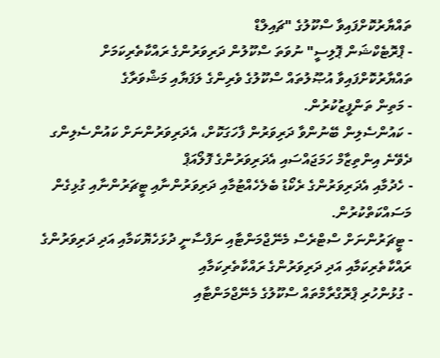ތައްޔާރުކޮށްފައިވާ ސްކޫލުގެ "ޗައިލްޑް
- ޕްރޮޓެކްޝަން ޕޮލިސީ" ނުވަތަ ސްކޫލުން ދަރިވަރުންގެ ރައްކާތެރިކަމަށް ތައްޔާރުކޮށްފައިވާ އުޞޫލުތައް ސްކޫލުގެ ވެރިންގެ ލަފަޔާއި މަޝްވަރާގެ
- މަތިން ތަންފީޒުކުރުން.
- ކައުންސެލިން ބޭނުންވާ ދަރިވަރުން ފާހަގަކޮށް، އެދަރިވަރުންނަށް ކައުންސެލިންގ ދެވޭނެ އިންތިޒާމް ހަމަޖައްސައި އެދަރިވަރުންގެ ފޮލޯއަޕް
- ހެދުމާއި އެދަރިވަރުންގެ ރެކޯޑު ބެލެހެއްޓުމާއި ދަރިވަރުންނާއި ޓީޗަރުންނާއި ގުޅިގެން މަސައްކަތްކުރުން.
- ޓީޗަރުންނަށް ސްޓްރެސް މެނޭޖްމަންޓާއި ނަފްސާނީ ދުޅަހެޔޮކަމާއި އަދި ދަރިވަރުންގެ ރައްކާތެރިކަމާއި އަދި ދަރިވަރުންގެ ރައްކާތެރިކަމާއި
- ގުޅުންހުރި ޕްރޮގްރާމްތައް ސްކޫލުގެ މެނޭޖްމަންޓާއި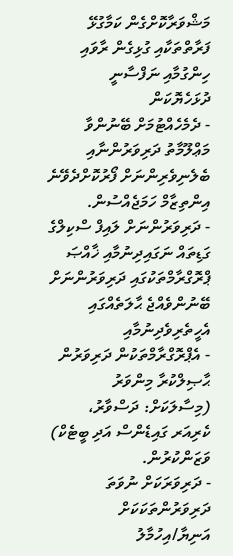މަޝްވަރާކޮށްގެން ކަމާގުޅޭ ފަރާތްތަކާއި ގުޅިގެން ރާވައި ހިންގުމާއި ނަފްސާނީ ދުޅަހެޔޮކަން
- ދެމެހެއްޓުމަށް ބޭނުންވާ މަޢްލޫމާތު ދަރިވަރުންނާއި ބެލެނިވެރިންނަށް ފޯރުކޮށްދެވޭނެ އިންތިޒާމް ހަމަޖެއްސުން.
- ދަރިވަރުންނަށް ލައިފް ސްކިލްގެ ގަޑިތައް ނަގައިދިނުމާއި ޚާއްޞަ ޕްރޮގްރާމްތަކުގައި ދަރިވަރުންނަށް ބޭނުންވެއްޖެ ޙާލަތެއްގައި އެހީތެރިވެދިނުމާއި
- އެޕްރޮގްރާމްތަކުން ދަރިވަރުން ޙާޞިލްކުރާ މިންވަރު (މިސާލަކަށް: ދަސްވާރު، ކެރިއަރ ގައިޑެންސް އަދި ބީޓެކް) ވަޒަންކުރުން.
- ދަރިވަރަކަށް ނުވަތަ ދަރިވަރުންތަކަކަށް އަނިޔާ/އިހުމާލު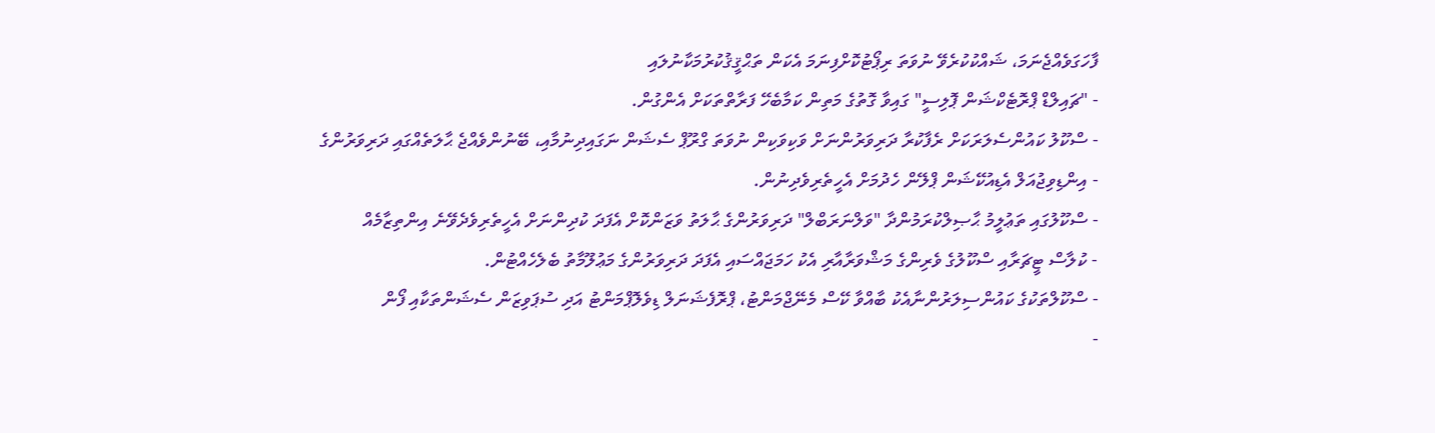ފާހަގަވެއްޖެނަމަ، ޝައްކުކުރެވޭ ނުވަތަ ރިޕޯޓުކޮށްފިނަމަ އެކަން ތަޙްޤީޤުކުރުމަކާނުލައި
- "ޗައިލްޑް ޕްރޮޓެކްޝަން ޕޮލިސީ" ގައިވާ ގޮތުގެ މަތިން ކަމާބެހޭ ފަރާތްތަކަށް އެންގުން.
- ސްކޫލު ކައުންސެލަރަކަށް ރެފާކުރާ ދަރިވަރުންނަށް ވަކިވަކިން ނުވަތަ ގްރޫޕް ސެޝަން ނަގައިދިނުމާއި، ބޭނުންވެއްޖެ ޙާލަތެއްގައި ދަރިވަރުންގެ
- އިންޑިވިޖުއަލް އެޑިއުކޭޝަން ޕްލޭން ހެދުމަށް އެހީތެރިވެދިނުން.
- ސްކޫލުގައި ތަޢުލީމު ޙާޞިލްކުރަމުންދާ "ވަލްނަރަބްލް" ދަރިވަރުންގެ ޙާލަތު ވަޒަންކޮށް އެފަދަ ކުދިންނަށް އެހީތެރިވެދެވޭނެ އިންތިޒާމެއް
- ކުލާސް ޓީޗަރާއި ސްކޫލުގެ ވެރިންގެ މަޝްވަރާއާރި އެކު ހަމަޖައްސައި އެފަދަ ދަރިވަރުންގެ މަޢުލޫމާތު ބެލެހެއްޓުން.
- ސްކޫލްތަކުގެ ކައުންސިލަރުންނާއެކު ބާއްވާ ކޭސް މެނޭޖްމަންޓު، ޕްރޮފެޝަނަލް ޑިވެލޮޕްމަންޓު އަދި ސުޕަވިޒަން ސެޝަންތަކާއި ފޯން
-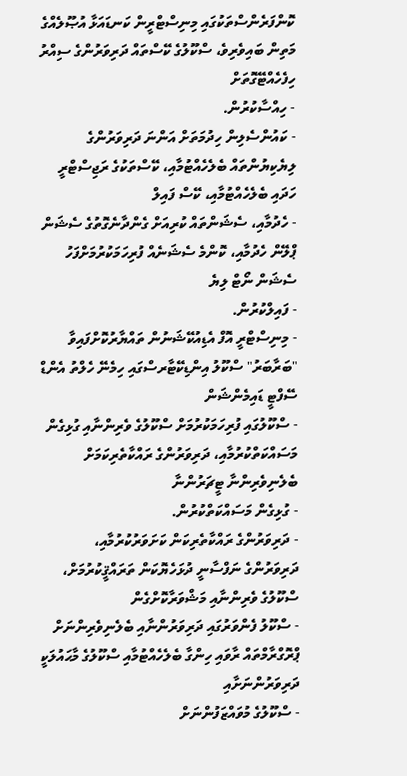ކޮންފަރެންސްތަކުގައި މިނިސްޓްރީން ކަނޑައަޅާ އުޞޫލެއްގެ މަތިން ބައިވެރިވެ، ސްކޫލުގެ ކޭސްތައް ދަރިވަރުންގެ ސިއްރު ހިފެހެއްޓޭގޮތަށް
- ހިއްސާކުރުން.
- ކައުންސެލިން ހިދުމަތަށް އަންނަ ދަރިވަރުންގެ ލިޔެކިޔުންތައް ބެލެހެއްޓުމާއި، ކޭސްތަކުގެ ރަޖިސްޓްރީ ހަދައި ބެލެހެއްޓުމާއި، ކޭސް ފައިލް
- ހެދުމާއި، ސެޝަންތައް ކުރިއަށް ގެންދާނެގޮތުގެ ސެޝަން ޕްލޭން ހެދުމާއި، ކޮންމެ ސެޝަނެއް ފުރިހަމަކުރުމަށްފަހު ސެޝަން ނޯޓް ލިޔެ
- ފައިލްކުރުން.
- މިނިސްޓްރީ އޮފް އެޑިއުކޭޝަނުން ތައްޔާރުކޮށްފައިވާ "ބަރާބަރު" ސްކޫލު އިންޑިކޭޓާރސްގައި ހިމެނޭ ހެލްތު އެންޑް ސޭފްޓީ ޑައިމެންޝަން
- ސްކޫލުގައި ފުރިހަމަކުރުމަށް ސްކޫލުގެ ވެރިންނާއި ގުޅިގެން މަސައްކަތްކުރުމާއި، ދަރިވަރުންގެ ރައްކާތެރިކަމަށް ބެލެނިވެރިންނާ ޓީޗަރުންނާ
- ގުޅިގެން މަސައްކަތްކުރުން.
- ދަރިވަރުންގެ ރައްކާތެރިކަން ކަށަވަރުކުރުމާއި، ދަރިވަރުންގެ ނަފްސާނީ ދުޅަހެޔޮކަން ތަރައްޤީކުރުމަށް، ސްކޫލުގެ ވެރިންނާއި މަޝްވަރާކޮށްގެން
- ސްކޫލު ފެންވަރުގައި ދަރިވަރުންނާއި ބެލެނިވެރިންނަށް ޕްރޮގްރާމްތައް ރާވައި ހިންގާ ބެލެހެއްޓުމާއި ސްކޫލުގެ މާޙައުލަކީ ދަރިވަރުންނަށާއި
- ސްކޫލުގެ މުވައްޒަފުންނަށް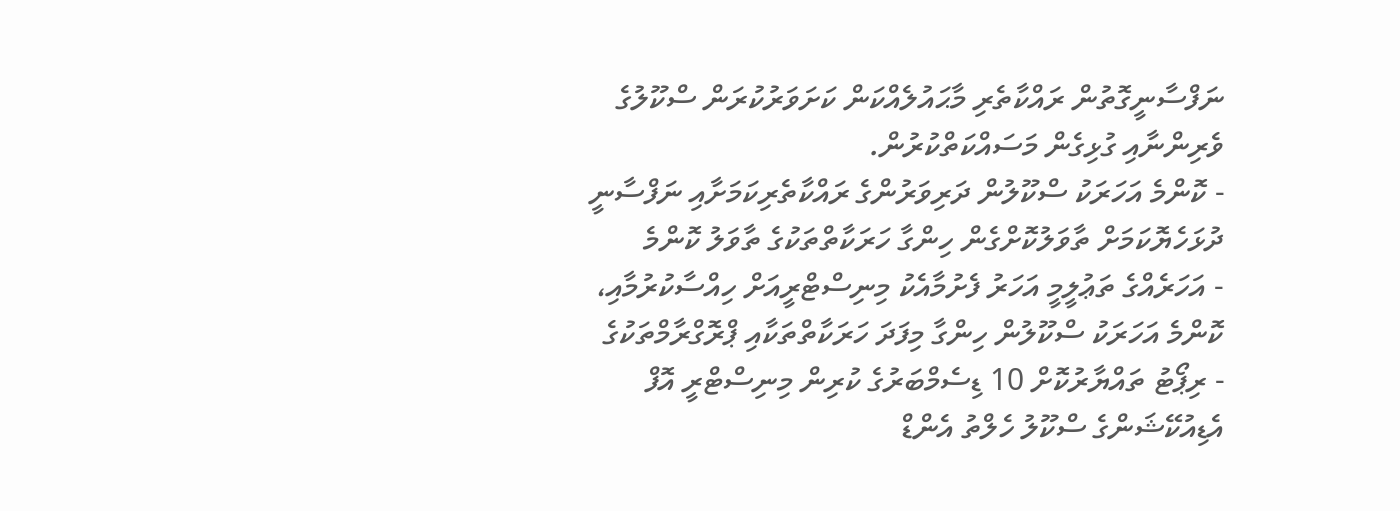ނަފްސާނީގޮތުން ރައްކާތެރި މާޙައުލެއްކަން ކަށަވަރުކުރަން ސްކޫލުގެ ވެރިންނާއި ގުޅިގެން މަސައްކަތްކުރުން.
- ކޮންމެ އަހަރަކު ސްކޫލުން ދަރިވަރުންގެ ރައްކާތެރިކަމަށާއި ނަފްސާނީ ދުޅަހެޔޮކަމަށް ތާވަލުކޮށްގެން ހިންގާ ހަރަކާތްތަކުގެ ތާވަލު ކޮންމެ
- އަހަރެއްގެ ތަޢުލީމީ އަހަރު ފެށުމާއެކު މިނިސްޓްރީއަށް ހިއްސާކުރުމާއި، ކޮންމެ އަހަރަކު ސްކޫލުން ހިންގާ މިފަދަ ހަރަކާތްތަކާއި ޕްރޮގްރާމްތަކުގެ
- ރިޕޯޓު ތައްޔާރުކޮށް 10 ޑިސެމްބަރުގެ ކުރިން މިނިސްޓްރީ އޮފް އެޑިއުކޭޝަންގެ ސްކޫލު ހެލްތު އެންޑް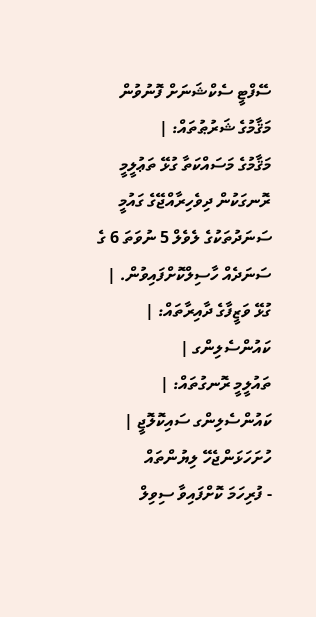ސޭފްޓީ ސެކްޝަނަށް ފޮނުވުން
މަޤާމުގެ ޝަރުޠުތައް: |
މަޤާމުގެ މަސައްކަތާ ގުޅޭ ތަޢުލީމީ ރޮނގަކުން ދިވެހިރާއްޖޭގެ ގައުމީ ސަނަދުތަކުގެ ލެވެލް 5 ނުވަތަ 6 ގެ ސަނަދެއް ހާސިލްކޮށްފައިވުން. |
ގުޅޭ ވަޒީފާގެ ދާއިރާތައް: |
ކައުންސެލިންގ |
ތައުލީމީ ރޮނގުތައް: |
ކައުންސެލިންގ ސައިކޮލޮޖީ |
ހުށަހަޅަންޖެހޭ ލިޔުންތައް
- ފުރިހަމަ ކޮށްފައިވާ ސިވިލް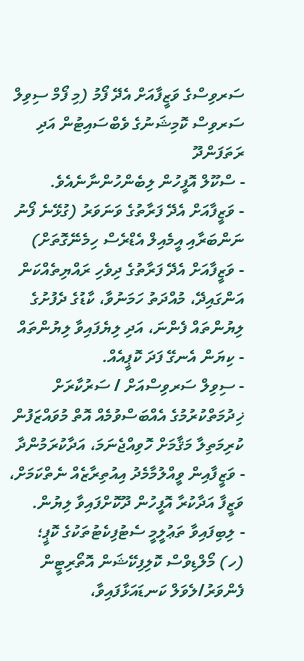ސަރވިސްގެ ވަޒީފާއަށް އެދޭ ފޯމު (މި ފޯމް ސިވިލް ސަރވިސް ކޮމިޝަނުގެ ވެބްސައިޓުން އަދި ރަތަފަންދޫ
- ސްކޫލް އޮފީހުން ލިބެންހުންނާނެއެވެ.
- ވަޒީފާއަށް އެދޭ ފަރާތުގެ ވަނަވަރު (ގުޅޭނެ ފޯނު ނަންބަރާއި އީމެއިލް އެޑްރެސް ހިމެނޭގޮތަށް)
- ވަޒީފާއަށް އެދޭ ފަރާތުގެ ދިވެހި ރައްޔިތެއްކަން އަންގައިދޭ، މުއްދަތު ހަމަނުވާ، ކާޑުގެ ދެފުށުގެ ލިޔުންތައް ފެންނަ، އަދި ލިޔެފައިވާ ލިޔުންތައް
- ކިޔަން އެނގޭ ފަދަ ކޮޕީއެއް.
- ސިވިލް ސަރވިސްއަށް / ސަރުކާރަށް ޚިދުމަތްކުރުމުގެ އެއްބަސްވުމެއް އޮތް މުވައްޒަފުން ކުރިމަތިލާ މަޤާމަށް ހޮވިއްޖެނަމަ، އަދާކުރަމުންދާ
- ވަޒީފާއިން ވީއްލުމާމެދު އިއުތިރާޒެއް ނެތްކަމަށް، ވަޒީފާ އަދާކުރާ އޮފީހުން ދޫކޮށްފައިވާ ލިޔުން.
- ލިބިފައިވާ ތަޢުލީމީ ސެޓުފިކެޓުތަކުގެ ކޮޕީ؛
(ހ) މޯލްޑިވްސް ކޮލިފިކޭޝަން އޮތޯރިޓީން ފެންވަރު/ލެވަލް ކަނޑައަޅާފައިވާ،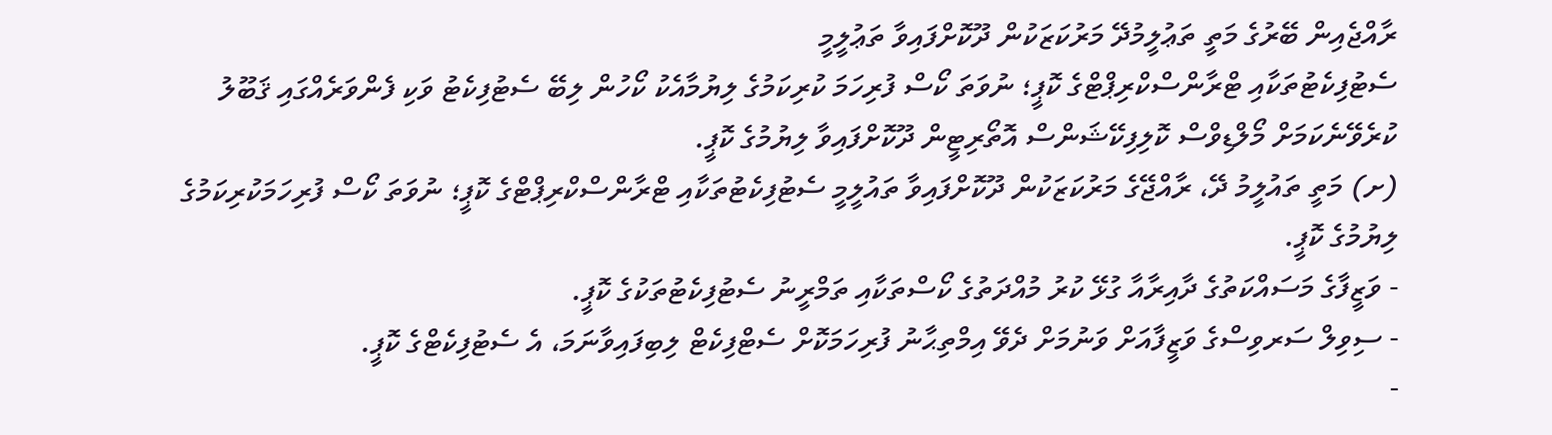ރާއްޖެއިން ބޭރުގެ މަތީ ތަޢުލީމުދޭ މަރުކަޒަކުން ދޫކޮށްފައިވާ ތަޢުލީމީ
ސެޓުފިކެޓުތަކާއި ޓްރާންސްކްރިޕްޓްގެ ކޮޕީ؛ ނުވަތަ ކޯސް ފުރިހަމަ ކުރިކަމުގެ ލިޔުމާއެކު ކޯހުން ލިބޭ ސެޓުފިކެޓު ވަކި ފެންވަރެއްގައި ޤަބޫލު
ކުރެވޭނެކަމަށް މޯލްޑިވްސް ކޮލިފިކޭޝަންސް އޮތޯރިޓީން ދޫކޮށްފައިވާ ލިޔުމުގެ ކޮޕީ.
(ށ) މަތީ ތައުލީމު ދޭ، ރާއްޖޭގެ މަރުކަޒަކުން ދޫކޮށްފައިވާ ތައުލީމީ ސެޓުފިކެޓުތަކާއި ޓްރާންސްކްރިޕްޓްގެ ކޮޕީ؛ ނުވަތަ ކޯސް ފުރިހަމަކުރިކަމުގެ
ލިޔުމުގެ ކޮޕީ.
- ވަޒީފާގެ މަސައްކަތުގެ ދާއިރާއާ ގުޅޭ ކުރު މުއްދަތުގެ ކޯސްތަކާއި ތަމްރީނު ސެޓުފިކެޓުތަކުގެ ކޮޕީ.
- ސިވިލް ސަރވިސްގެ ވަޒީފާއަށް ވަނުމަށް ދެވޭ އިމްތިޙާނު ފުރިހަމަކޮށް ސެޓްފިކެޓް ލިބިފައިވާނަމަ، އެ ސެޓުފިކެޓްގެ ކޮޕީ.
-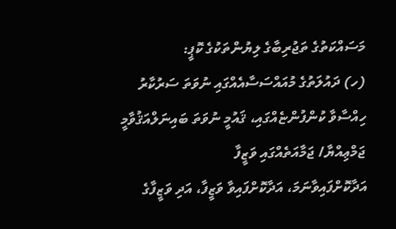މަސައްކަތުގެ ތަޖުރިބާގެ ލިޔުންތަކުގެ ކޮޕީ:
(ހ) ދައުލަތުގެ މުއައްސަސާއެއްގައި ނުވަތަ ސަރުކާރު ހިއްސާވާ ކުންފުންޏެއްގައި، ޤައުމީ ނުވަތަ ބައިނަލްއަޤުވާމީ ޖަމްޢިއްޔާ/ ޖަމާއަތެއްގައި ވަޒީފާ
އަދާކޮށްފައިވާނަމަ، އަދާކޮށްފައިވާ ވަޒީފާ، އަދި ވަޒީފާގެ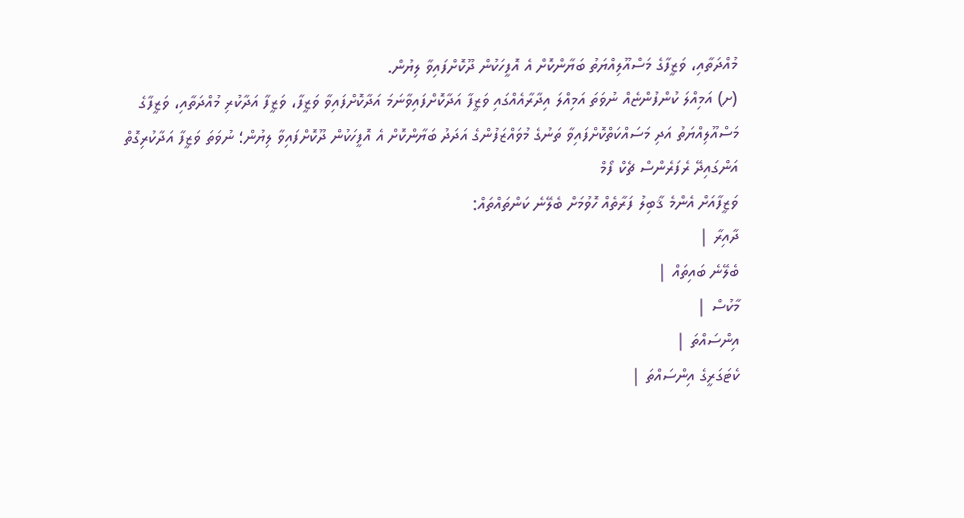މުއްދަތާއި، ވަޒީފާގެ މަސްއޫލިއްޔަތު ބަޔާންކޮށް އެ އޮފީހަކުން ދޫކޮށްފައިވާ ލިޔުން.
(ށ) އަމިއްލަ ކުންފުންޏެއް ނުވަތަ އަމިއްލަ އިދާރާއެއްގައި ވަޒީފާ އަދާކޮށްފައިވާނަމަ އަދާކޮށްފައިވާ ވަޒީފާ، ވަޒީފާ އަދާކުރި މުއްދަތާއި، ވަޒީފާގެ
މަސްއޫލިއްޔަތު އަދި މަސައްކަތްކޮށްފައިވާ ތަނުގެ މުވައްޒަފުންގެ އަދަދު ބަޔާންކޮށް އެ އޮފީހަކުން ދޫކޮށްފައިވާ ލިޔުން؛ ނުވަތަ ވަޒީފާ އަދާކުރިގޮތް
އަންގައިދޭ ރެފަރެންސް ޗެކް ފޯމް
ވަޒީފާއަށް އެންމެ ޤާބިލު ފަރާތެއް ހޮވުމަށް ބެލޭނެ ކަންތައްތައް:
ދާއިރާ |
ބެލޭނެ ބައިތައް |
މާކުސް |
އިންސައްތަ |
ކެޓަގަރީގެ އިންސައްތަ |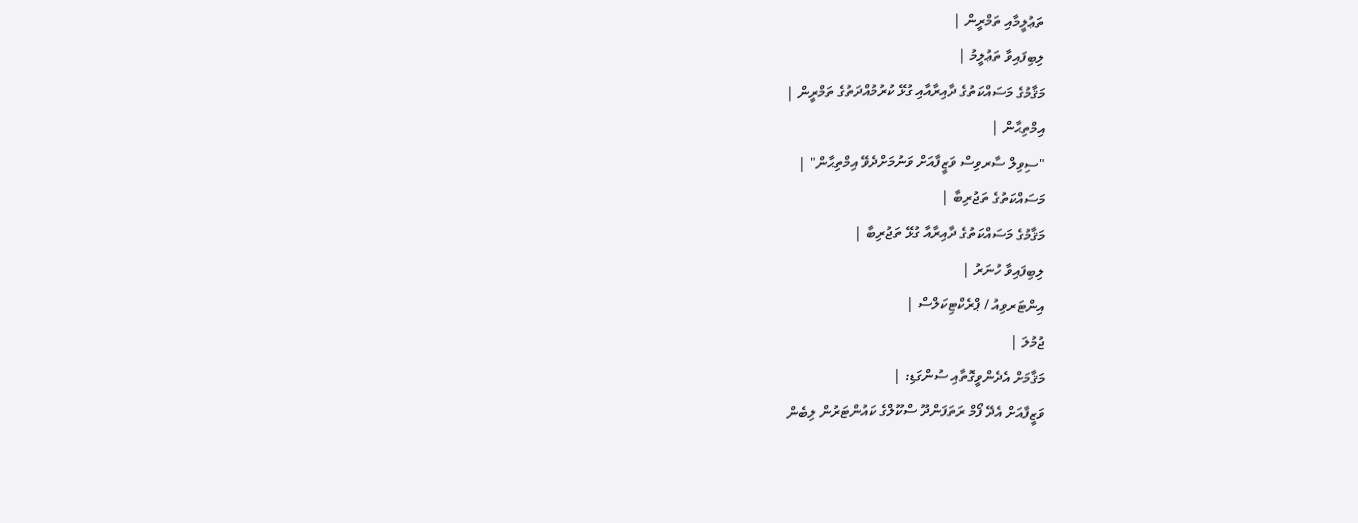ތަޢުލީމާއި ތަމްރީން |
ލިބިފައިވާ ތަޢުލީމު |
މަޤާމުގެ މަސައްކަތުގެ ދާއިރާއާއި ގުޅޭ ކުރުމުއްދަތުގެ ތަމްރީން |
އިމްތިޙާން |
"ސިވިލް ސާރވިސް ވަޒީފާއަށް ވަނުމަށްދެވޭ އިމްތިޙާން" |
މަސައްކަތުގެ ތަޖުރިބާ |
މަޤާމުގެ މަސައްކަތުގެ ދާއިރާއާ ގުޅޭ ތަޖުރިބާ |
ލިބިފައިވާ ހުނަރު |
އިންޓަރވިއު / ޕްރެކްޓިކަލްސް |
ޖުމުލަ |
މަޤާމަށް އެދެންވީގޮތާއި ސުންގަޑި: |
ވަޒީފާއަށް އެދޭ ފޯމް ރަތަފަންދޫ ސްކޫލްގެ ކައުންޓަރުން ލިބެން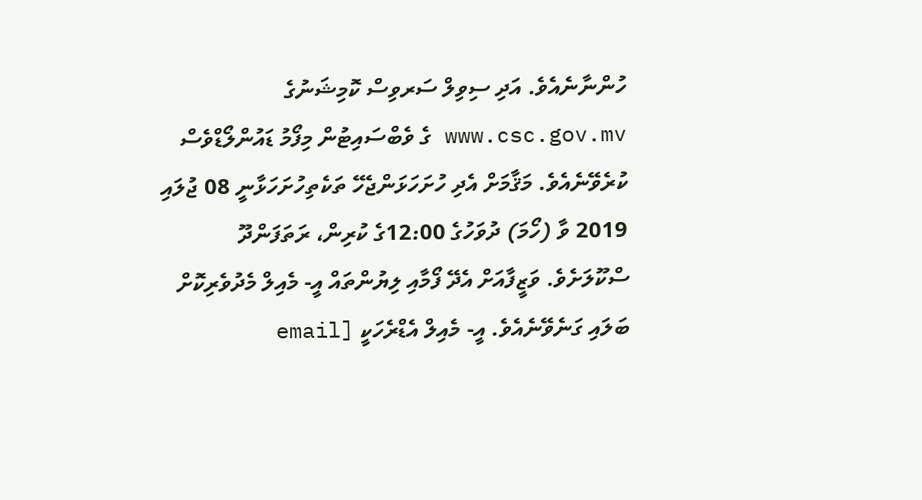ހުންނާނެއެވެ. އަދި ސިވިލް ސަރވިސް ކޮމިޝަނުގެ www.csc.gov.mv ގެ ވެބްސައިޓުން މިފޯމު ޑައުންލޯޑްވެސް ކުރެވޭނެއެވެ. މަޤާމަށް އެދި ހުށަހަޅަންޖެހޭ ތަކެތިހުށަހަޅާނީ 08 ޖުލައި 2019 ވާ (ހޯމަ) ދުވަހުގެ 12:00ގެ ކުރިން، ރަތަފަންދޫ ސްކޫލަށެވެ. ވަޒީފާއަށް އެދޭ ފޯމާއި ލިޔުންތައް އީ- މެއިލް މެދުވެރިކޮށް ބަލައި ގަނެވޭނެއެވެ. އީ- މެއިލް އެޑްރެހަކީ [email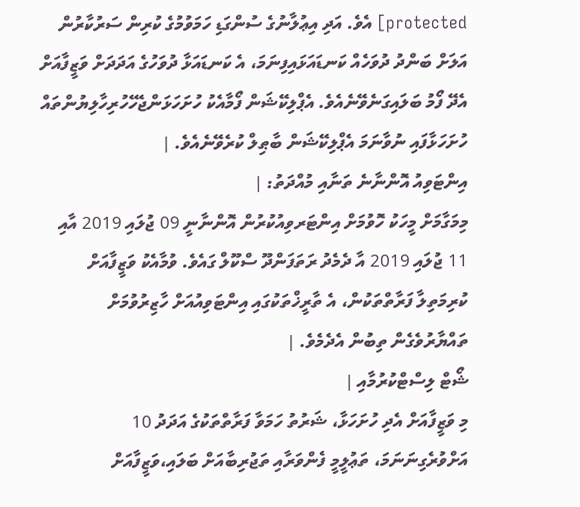protected] އެވެ. އަދި އިޢުލާނުގެ ސުންގަޑި ހަމަވުމުގެ ކުރިން ސަރުކާރުން އަލަށް ބަންދު ދުވަހެއް ކަނޑައަޅައިފިނަމަ، އެ ކަނޑައަޅާ ދުވަހުގެ އަދަދަށް ވަޒީފާއަށް އެދޭ ފޯމު ބަލައިގަނެވޭނެއެވެ. އެޕްލިކޭޝަން ފޯމާއެކު ހުށަހަޅަންޖެހޭހުރިހާލިޔުންތައް ހުށަހަޅާފައި ނުވާނަމަ އެޕްލިކޭޝަން ބާޠިލް ކުރެވޭނެއެވެ. |
އިންޓަވިއު އޮންނާނެ ތަނާއި މުއްދަތު: |
މިމަގާމަށް މީހަކު ހޮވުމަށް އިންޓަރވިއުކުރުން އޮންނާނީ 09 ޖުލައި 2019 އާއި 11 ޖުލައި 2019 އާ ދެމެދު ރަތަފަންދޫ ސްކޫލް ގައެވެ. ވުމާއެކު ވަޒީފާއަށް ކުރިމަތިލާ ފަރާތްތަކުން، އެ ތާރީޚްތަކުގައި އިންޓަވިއުއަށް ހާޒިރުވުމަށް ތައްޔާރުވެގެން ތިބުން އެދެމެވެ. |
ޝޯޓް ލިސްޓްކުރުމާއި |
މި ވަޒީފާއަށް އެދި ހުށަހަޅާ، ޝަރުތު ހަމަވާ ފަރާތްތަކުގެ އަދަދު 10 އަށްވުރެގިނަނަމަ، ތަޢުލީމީ ފެންވަރާއި ތަޖުރިބާއަށް ބަލައި،ވަޒީފާއަށް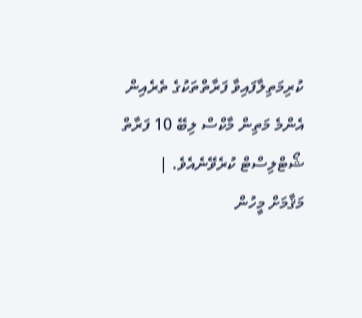ކުރިމަތިލާފައިވާ ފަރާތްތަކުގެ ތެރެއިން އެންމެ މަތިން މާކްސް ލިބޭ 10 ފަރާތް ޝޯޓްލިސްޓް ކުރެވޭނެއެވެ. |
މަޤާމަށް މީހުން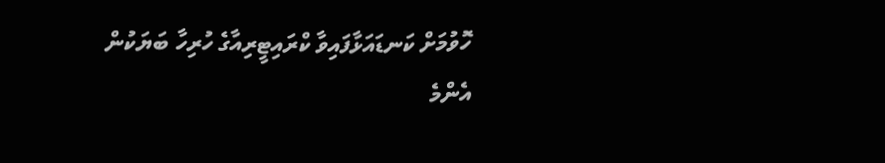ހޮވުމަށް ކަނޑައަޅާފައިވާ ކްރައިޓީރިއާގެ ހުރިހާ ބަޔަކުން އެންމެ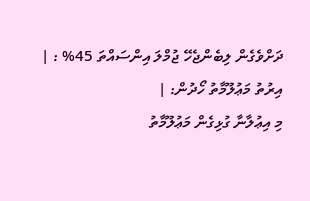ދަށްވެގެން ލިބެންޖެހޭ ޖުމްލަ އިންސައްތަ 45% : |
އިރުތު މަޢުލޫމާތު ހޯދުން: |
މި އިޢުލާނާ ގުޅިގެން މަޢުލޫމާތު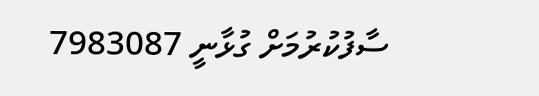ސާފުކުރުމަށް ގުޅާނީ 7983087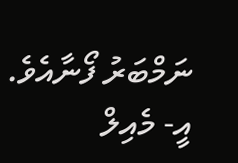ނަމްބަރު ފޯނާއެވެ. އީ- މެއިލް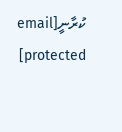ކުރާނީ[email protected]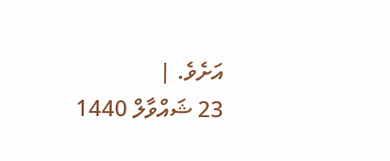އަށެވެ. |
23 ޝައްވާލް 1440